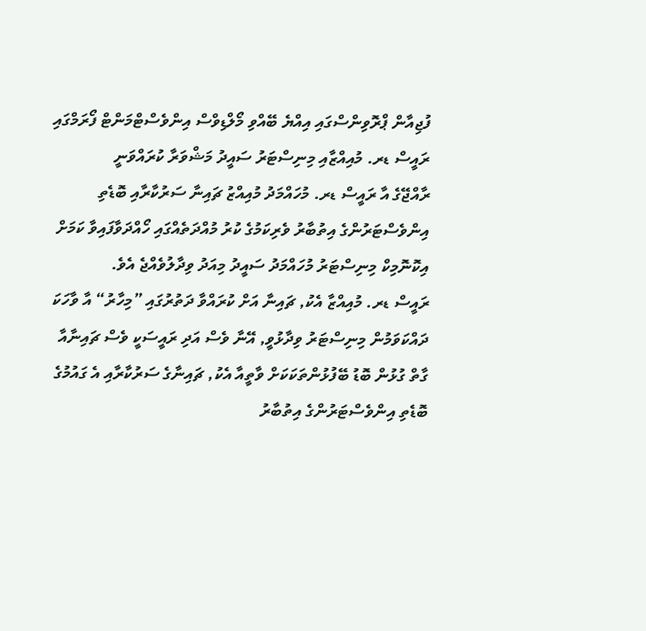ފުޖިއާން ޕްރޮވިންސްގައި އިއްޔެ ބޭއްވި މޯލްޑިވްސް އިންވެސްޓްމަންޓް ފޯރަމްގައި ރައީސް ޑރ. މުއިއްޒާއި މިނިސްޓަރު ސައީދު މަޝްވަރާ ކުރައްވަނީ
ރާއްޖޭގެ އާ ރައީސް ޑރ. މުހައްމަދު މުއިއްޒު ޗައިނާ ސަރުކާރާއި ބޮޑެތި އިންވެސްޓަރުންގެ އިތުބާރު ވެރިކަމުގެ ކުރު މުއްދަތެއްގައި ހޯއްދަވާފައިވާ ކަމަށް އިކޮނޮމިކް މިނިސްޓަރު މުހައްމަދު ސައީދު މިއަދު ވިދާލުވެއްޖެ އެވެ.
ރައީސް ޑރ. މުއިއްޒާ އެކު, ޗައިނާ އަށް ކުރައްވާ ދަތުރުގައި ”މިހާރު“ އާ ވާހަކަ ދައްކަވަމުން މިނިސްޓަރު ވިދާޅުވީ, އޭނާ ވެސް އަދި ރައީސަކީ ވެސް ޗައިނާއާ ގާތް ގުޅުން ބޮޑު ބޭފުޅުންތަކަކަށް ވާތީއާ އެކު, ޗައިނާގެ ސަރުކާރާއި އެ ގައުމުގެ ބޮޑެތި އިންވެސްޓަރުންގެ އިތުބާރު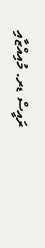ރައީސް ޑރ. މުއިއްޒާއި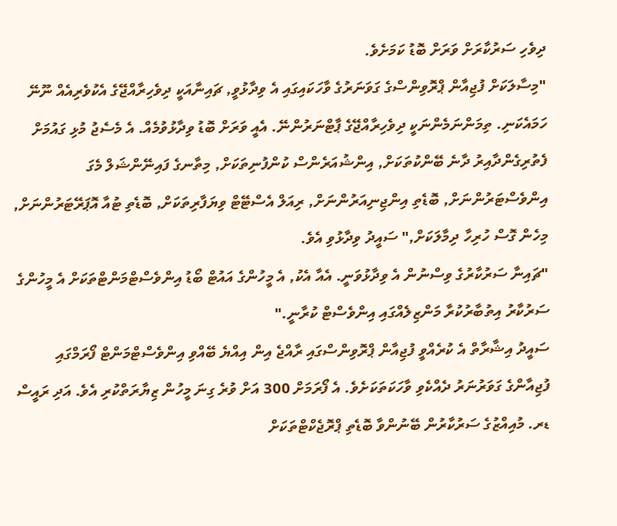ދިވެހި ސަރުކާރަށް ވަރަށް ބޮޑު ކަމަށެވެ.
"މިސާލަކަށް ފުޖިއާން ޕްރޮވިންސްގެ ގަވަނަރުގެ ވާހަކައިގައި އެ ވިދާޅުވީ, ޗައިނާއަކީ ދިވެހިރާއްޖޭގެ އެކުވެރިއެއް ނޫނޭ ހަމައެކަނި. ތިމަންނަމެންނަކީ ދިވެހިރާއްޖޭގެ ޕާޓްނަރުންނޭ. އެއީ ވަރަށް ބޮޑު ވިދާޅުވުމެއް. އެ މެސެޖު މުޅި ގައުމަށް ފެތުރިގެންދާއިރު ދާނެ ބޭންކުތަކަށް, އިންޝުއަރެންސް ކުންފުނިތަކަށް, މިތާނގެ ފައިނޭންޝަލް މެގަ އިންވެސްޓަރުންނަށް, ބޮޑެތި އިންޖިނިއަރުންނަށް, ރިއަލް އެސްޓޭޓް ވިޔަފާރިތަކަށް, ބޮޑެތި ޓުއާ އޮޕަރޭޓަރުންނަށް, މިހެން ގޮސް ހުރިހާ ދިމާލަކަށް," ސައީދު ވިދާޅުވި އެވެ.
"ޗައިނާ ސަރުކާރުގެ ވިސްނުން އެ ވިދާޅުވަނީ. އެއާ އެކު, އެ މީހުންގެ އައުޓް ބޯޑު އިންވެސްޓްމަންޓްތަކަށް އެ މީހުންގެ ސަރުކާރު އިތުބާރުކުރާ މަންޒިލެއްގައި އިންވެސްޓް ކުރާނީ."
ސައީދު އިޝާރާތް އެ ކުރެއްވީ ފުޖިއާން ޕްރޮވިންސްގައި ރާއްޖެ އިން އިއްޔެ ބޭއްވި އިންވެސްޓްމަންޓް ފޯރަމްގައި ފުޖިއާންގެ ގަވަރުނަރު ދެއްކެވި ވާހަކަތަކަށެވެ. އެ ފޯރަމަށް 300 އަށް ވުރެ ގިނަ މީހުން ޒިޔާރަތްކުރި އެވެ. އަދި ރައީސް ޑރ. މުއިއްޒުގެ ސަރުކާރުން ބޭނުންވާ ބޮޑެތި ޕްރޮޖެކްޓްތަކަށް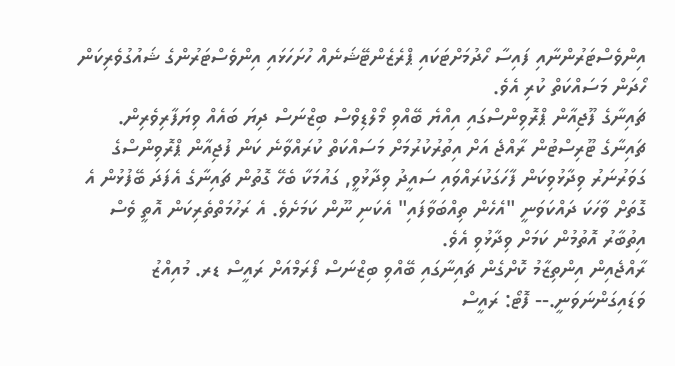އިންވެސްޓަރުންނާއި ފައިސާ ހޯދުމަށްޓަކައި ޕްރެޒެންޓޭޝަނެއް ހުށަހަޅައި އިންވެސްޓަރުންގެ ޝައުގުވެރިކަން ހޯދަން މަސައްކަތް ކުރި އެވެ.
ޗައިނާގެ ފޫޖިއާން ޕްރޮވިންސްގައި އިއްޔެ ބޭއްވި މޯލްޑިވްސް ބިޒްނަސް ދިޔަ ބައެއް ވިޔަފާރިވެރިން.
ޗައިނާގެ ޓޫރިސްޓުން ރާއްޖެ އަށް އިތުރުކުރުމަށް މަސައްކަތް ކުރައްވާނެ ކަން ފުޖިއާން ޕްރޮވިންސްގެ ގަވަރުނަރު ވިދާޅުވިކަން ފާހަގަކުރައްވައި ސައީދު ވިދާޅުވީ, ގައުމަކާ ބެހޭ ގޮތުން ޗައިނާގެ އެފަދަ ބޭފުޅުން އެ ގޮތަށް ވާހަކަ ދައްކަވަނީ "އެހެން ތިއްބަވާފައި" އެކަނި ނޫން ކަމަށެވެ. އެ ރަހުމަތްތެރިކަން އޮތީ ވެސް އިތުބާރު އޮތުމުން ކަމަށް ވިދާޅުވި އެވެ.
ރާއްޖެއިން އިންތިޒާމު ކޮށްގެން ޗައިނާގައި ބޭއްވި ބިޒްނަސް ފޯރަމްއަށް ރައީސް ޑރ. މުއިއްޒު ވަޑައިގަންނަވަނީ.-- ފޮޓޯ: ރައީސް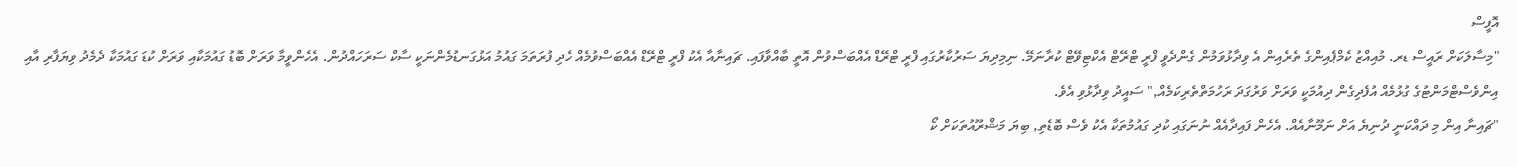އޮފީސް
"މިސާލަކަށް ރައީސް ޑރ. މުއިއްޒު ކެމްޕެއިންގެ ތެރެއިން އެ ވިދާޅުވަމުން ގެންދެވީ ފްރީ ޓްރޭޓް އެކްޓިވޭޓް ކުރާނަމޭ. ނިމިދިޔަ ސަރުކާރުގައި ފްރީ ޓްރޭޑް އެއްބަސްވުން އޮތީ ބާއްވާފައި. ޗައިނާއާ އެކު ފްރީ ޓްރޭޑް އެއްބަސްވުމެއް ހެދި ފުރަތަމަ ގައުމު އަޅުގަނޑުމެންނަކީ ސާކް ސަރަހައްދުން. އެހެންވީމާ ވަރަށް ބޮޑު ގައުމަކާއި ވަރަށް ކުޑަ ގައުމަކާ ދެމެދު ވިޔަފާރި އާއި އިންވެސްޓްމަންޓުގެ ގުޅުމެއް އުފެދިގެން ދިއުމަކީ ވަރަށް ވަރުގަދަ ރަހުމަތްތެރިކަމެއް," ސައީދު ވިދާޅުވި އެވެ.
"ޗައިނާ އިން މި ދައްކަނީ ދުނިޔެ އަށް ނަމޫނާއެއް. އެހެން ފައިދާއެއް ނުނަގައި ކުދި ގައުމުތަކާ އެކު ވެސް ބޮޑެތި, ބިޔަ މަޝްރޫއުތަކަށް ކޯ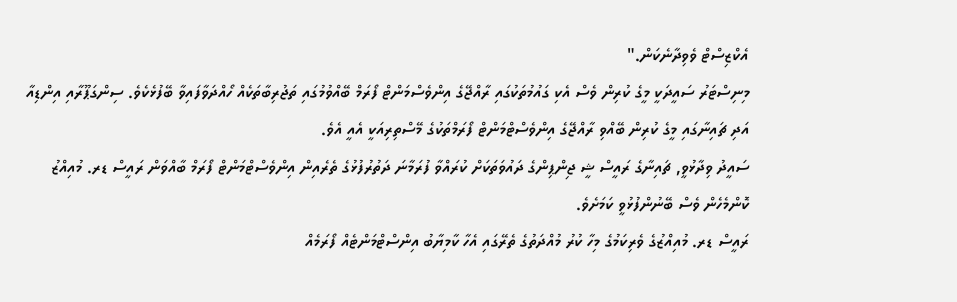އެކްޒިސްޓް ވެވިދާނެކަން."
މިނިސްޓަރު ސައީދަކީ މީގެ ކުރިން ވެސް އެކި ގައުމުތަކުގައި ރާއްޖޭގެ އިންވެސްމަންޓް ފޯރަމް ބޭއްވުމުގައި ތަޖުރިބާތަކެއް ހޯއްދަވާފައިވާ ބޭފުޅެކެވެ. ސިންގަޕޫރާއި އިންޑިއާ އަދި ޗައިނާގައި މީގެ ކުރިން ބޭއްވި ރާއްޖޭގެ އިންވެސްޓްމަންޓް ފޯރަމްތަކުގެ މޭސްތިރިއަކީ އެއީ އެވެ.
ސައީދު ވިދާޅުވީ, ޗައިނާގެ ރައީސް ޝީ ޖިންޕިންގެ ދައުވަތަކަށް ކުރައްވާ ފުރަމާނަ ދަތުރުފުޅުގެ ތެރެއިން އިންވެސްޓްމަންޓް ފޯރަމް ބާއްވަން ރައީސް ޑރ. މުއިއްޒު ކޮންމެހެން ވެސް ބޭނުންފުޅުވީ ކަމަށެވެ.
ރައީސް ޑރ. މުއިއްޒުގެ ވެރިކަމުގެ މިހާ ކުރު މުއްދަތުގެ ތެރޭގައި އެހާ ކާމިޔާބު އިންސްޓްމަންޓެއް ފޯރަމެއް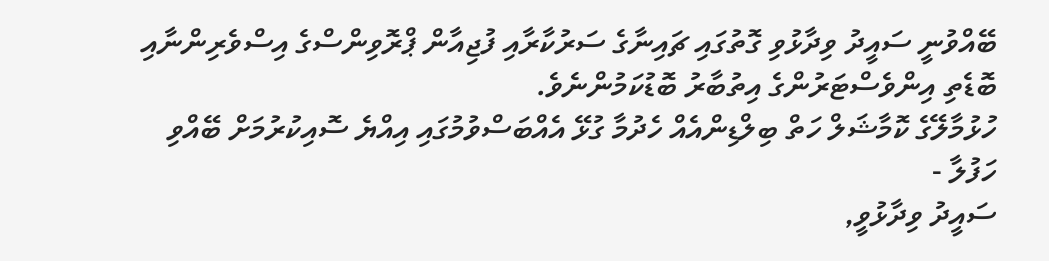ބޭއްވުނީ ސައީދު ވިދާޅުވި ގޮތުގައި ޗައިނާގެ ސަރުކާރާއި ފުޖިއާން ޕްރޮވިންސްގެ އިސްވެރިންނާއި ބޮޑެތި އިންވެސްޓަރުންގެ އިތުބާރު ބޮޑުކަމުންނެވެ.
ހުޅުމާލޭގެ ކޮމާޝަލް ހަތް ބިލްޑިންއެއް ހެދުމާ ގުޅޭ އެއްބަސްވުމުގައި އިއްޔެ ސޮއިކުރުމަށް ބޭއްވި ހަފުލާ -
ސައީދު ވިދާޅުވީ,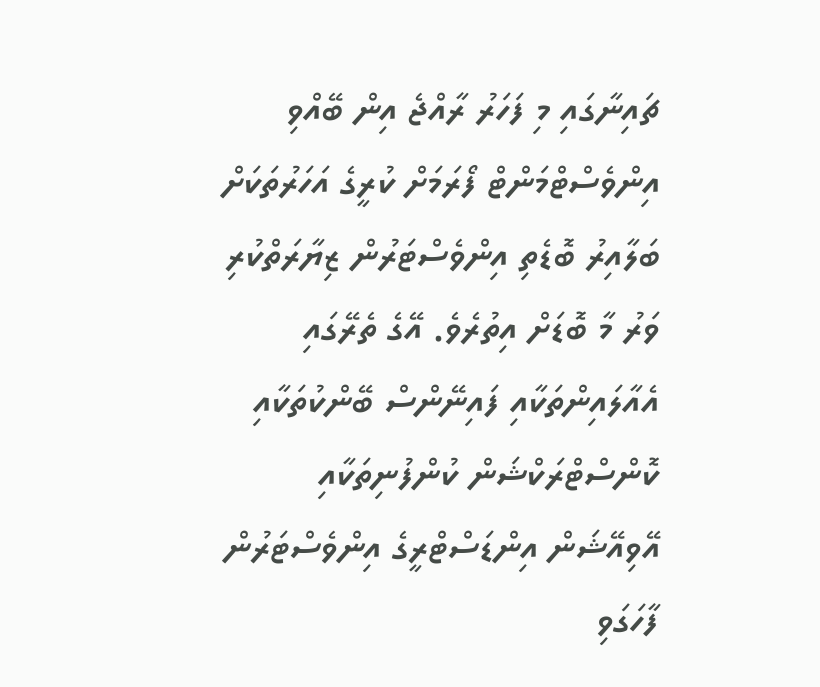ޗައިނާގައި މި ފަހަރު ރާއްޖެ އިން ބޭއްވި އިންވެސްޓްމަންޓް ފޯރަމަށް ކުރީގެ އަހަރުތަކަށް ބަލާއިރު ބޮޑެތި އިންވެސްޓަރުން ޒިޔާރަތްކުރި ވަރު މާ ބޮޑަށް އިތުރެވެ. އޭގެ ތެރޭގައި އެއާލައިންތަކާއި ފައިނޭންސް ބޭންކުތަކާއި ކޮންސްޓްރަކްޝަން ކުންފުނިތަކާއި އޭވިއޭޝަން އިންޑަސްޓްރީގެ އިންވެސްޓަރުން ފާހަގަވި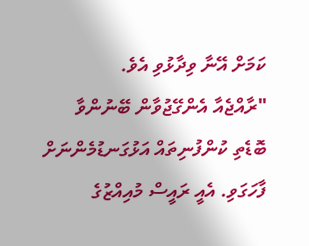ކަމަށް އޭނާ ވިދާޅުވި އެވެ.
"ރާއްޖެއާ އެންގޭޖުވާން ބޭނުންވާ ބޮޑެތި ކުންފުނިތައް އަޅުގަނޑުމެންނަށް ފާހަގަވި. އެއީ ރައީސް މުއިއްޒުގެ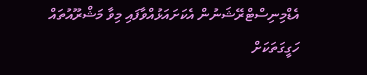އެޑްމިނިސްޓްރޭޝަނުން އެކަށައަޅުއްވާފައި މިވާ މަޝްރޫއުތައް ހަގީގަތަކަށް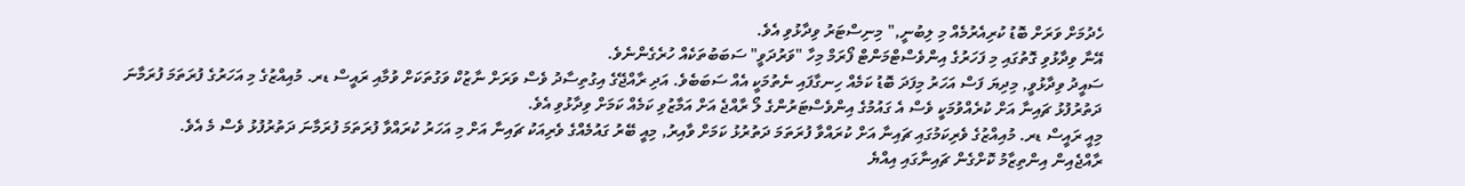ހެދުމަށް ވަރަށް ބޮޑު ކުރިއެރުމެއް މި ލިބުނީ," މިނިސްޓަރު ވިދާޅުވި އެވެ.
އޭނާ ވިދާޅުވި ގޮތުގައި މި ފަހަރުގެ އިންވެސްޓްމަންޓް ފޯރަމް މިހާ "ވަރުދަވީ" ސަބަބުތަކެއް ހުރެގެންނެވެ.
ސައީދު ވިދާޅުވީ, މިދިޔަ ފަސް އަހަރު މިފަދަ ބޮޑު ކަމެއް ހިނގާފައި ނެތުމަކީ އެއް ސަބަބެވެ. އަދި ރާއްޖޭގެ އިގުތިސާދު ވެސް ވަރަށް ނާޒުކް ވަގުތަކަށް ވުމާއި ރައީސް ޑރ. މުއިއްޒުގެ މި އަހަރުގެ ފުރަތަމަ ފުރަމާނަ ދަތުރުފުޅު ޗައިނާ އަށް ކުރެއްވުމަކީ ވެސް އެ ގައުމުގެ އިންވެސްޓަރުންގެ ލޯ ރާއްޖެ އަށް އަމާޒުވި ކަމެއް ކަމަށް ވިދާޅުވި އެވެ.
މިއީ ރައީސް ޑރ. މުއިއްޒުގެ ވެރިކަމުގައި ޗައިނާ އަށް ކުރައްވާ ފުރަތަމަ ދަތުރުޅު ކަމަށް ވާއިރު, މިއީ ބޭރު ގައުމެއްގެ ވެރިއަކު ޗައިނާ އަށް މި އަހަރު ކުރައްވާ ފުރަތަމަ ފުރަމާނަ ދަތުރުފުޅު ވެސް މެ އެވެ.
ރާއްޖެއިން އިންތިޒާމު ކޮށްގެން ޗައިނާގައި އިއްޔެ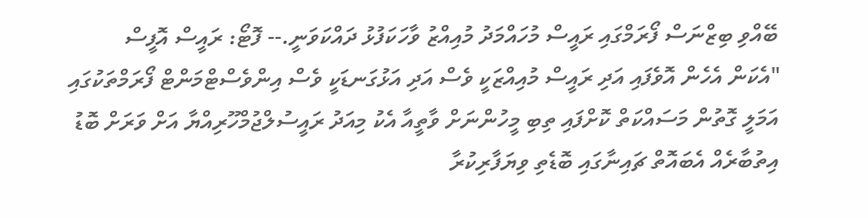ބޭއްވި ބިޒްނަސް ފޯރަމްގައި ރައީސް މުހައްމަދު މުއިއްޒު ވާހަކަފުޅު ދައްކަވަނީ.-- ފޮޓޯ: ރައީސް އޮފީސް
"އެކަން އެހެން އޮވެފައި އަދި ރައީސް މުއިއްޒަކީ ވެސް އަދި އަޅުގަނޑަކީ ވެސް އިންވެސްޓްމަންޓް ފޯރަމްތަކުގައި އަމަލީ ގޮތުން މަސައްކަތް ކޮށްފައި ތިބި މީހުންނަށް ވާތީއާ އެކު މިއަދު ރައީސުލްޖުމްހޫރިއްޔާ އަށް ވަރަށް ބޮޑު އިތުބާރެއް އެބައޮތް ޗައިނާގައި ބޮޑެތި ވިޔަފާރިކުރާ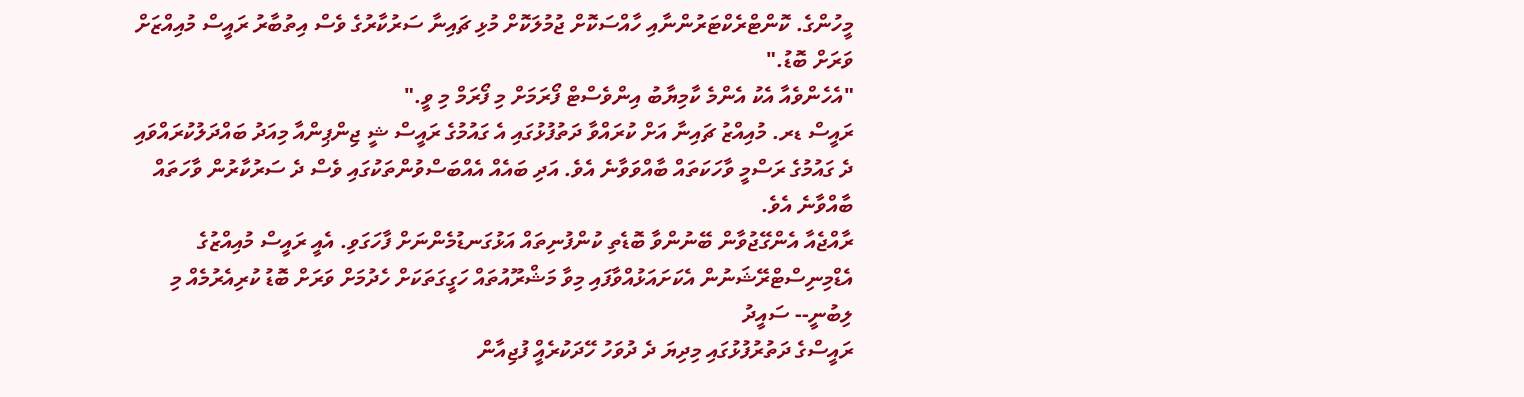މީހުންގެ. ކޮންޓްރެކްޓަރުންނާއި ހާއްސަކޮށް ޖުމުލަކޮށް މުޅި ޗައިނާ ސަރުކާރުގެ ވެސް އިތުބާރު ރައީސް މުއިއްޒަށް ވަރަށް ބޮޑު."
"އެހެންވެއާ އެކު އެންމެ ކާމިޔާބު އިންވެސްޓް ފޯރަމަށް މި ފޯރަމް މި ވީ."
ރައީސް ޑރ. މުއިއްޒު ޗައިނާ އަށް ކުރައްވާ ދަތުފުޅުގައި އެ ގައުމުގެ ރައީސް ޝީ ޖިންޕިންއާ މިއަދު ބައްދަލުކުރައްވައި ދެ ގައުމުގެ ރަސްމީ ވާހަކަތައް ބާއްވަވާނެ އެވެ. އަދި ބައެއް އެއްބަސްވުންތަކުގައި ވެސް ދެ ސަރުކާރުން ވާހަތައް ބާއްވާނެ އެވެ.
ރާއްޖެއާ އެންގޭޖުވާން ބޭނުންވާ ބޮޑެތި ކުންފުނިތައް އަޅުގަނޑުމެންނަށް ފާހަގަވި. އެއީ ރައީސް މުއިއްޒުގެ އެޑްމިނިސްޓްރޭޝަނުން އެކަށައަޅުއްވާފައި މިވާ މަޝްރޫއުތައް ހަގީގަތަކަށް ހެދުމަށް ވަރަށް ބޮޑު ކުރިއެރުމެއް މި ލިބުނީ-- ސައީދު
ރައީސްގެ ދަތުރުފުޅުގައި މިދިޔަ ދެ ދުވަހު ހޭދަކުރެއްީ ފުޖިއާން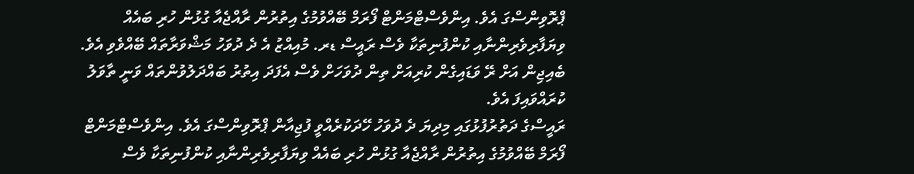ޕްރޮވިންސްގަ އެވެ. އިންވެސްޓްމަންޓް ފޯރަމް ބޭއްވުމުގެ އިތުރުން ރާއްޖެއާ ގުޅުން ހުރި ބައެއް ވިޔަފާރިވެރިންނާއި ކުންފުނިތަކާ ވެސް ރައީސް ޑރ. މުއިއްޒު އެ ދެ ދުވަހު މަޝްވަރާތައް ބޭއްވެވި އެވެ. ބެއިޖިން އަށް ރޭ ވަޑައިގެން ކުރިއަށް ތިން ދުވަހަށް ވެސް އެފަދަ އިތުރު ބައްދަލުވުންތައް ވަނީ ތާވަލު ކުރައްވައިފަ އެވެ.
ރައީސްގެ ދަތުރުފުޅުގައި މިދިޔަ ދެ ދުވަހު ހޭދަކުރެއްވީ ފުޖިއާން ޕްރޮވިންސްގަ އެވެ. އިންވެސްޓްމަންޓް ފޯރަމް ބޭއްވުމުގެ އިތުރުން ރާއްޖެއާ ގުޅުން ހުރި ބައެއް ވިޔަފާރިވެރިންނާއި ކުންފުނިތަކާ ވެސް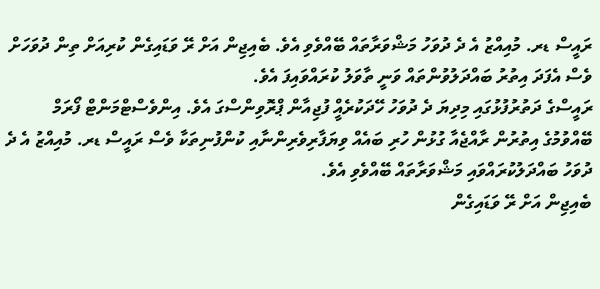ރައީސް ޑރ. މުއިއްޒު އެ ދެ ދުވަހު މަޝްވަރާތައް ބޭއްވެވި އެވެ. ބެއިޖިން އަށް ރޭ ވަޑައިގެން ކުރިއަށް ތިން ދުވަހަށް ވެސް އެފަދަ އިތުރު ބައްދަލުވުންތައް ވަނީ ތާވަލު ކުރައްވައިފަ އެވެ.
ރައީސްގެ ދަތުރުފުޅުގައި މިދިޔަ ދެ ދުވަހު ހޭދަކުރެއްީ ފުޖިއާން ޕްރޮވިންސްގަ އެވެ. އިންވެސްޓްމަންޓް ފޯރަމް ބޭއްވުމުގެ އިތުރުން ރާއްޖެއާ ގުޅުން ހުރި ބައެއް ވިޔަފާރިވެރިންނާއި ކުންފުނިތަކާ ވެސް ރައީސް ޑރ. މުއިއްޒު އެ ދެ ދުވަހު ބައްދަލުކުރައްވައި މަޝްވަރާތައް ބޭއްވެވި އެވެ.
ބެއިޖިން އަށް ރޭ ވަޑައިގެން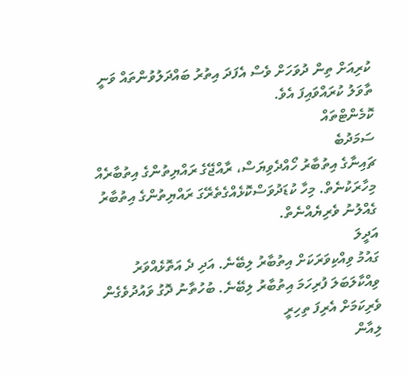ކުރިއަށް ތިން ދުވަހަށް ވެސް އެފަދަ އިތުރު ބައްދަލުވުންތައް ވަނީ ތާވަލު ކުރައްވައިފަ އެވެ.
ކޮމެންޓްތައް
ސަމަދުބެ
ޗައިނާގެ އިތުބާރު ހޯއްދެވިޔަސް، ރާއްޖޭގެ ރައްޔިތުންގެ އިތުބާރެއް މިހާރަކުނެތް. މިހާ ކުޑަދުވަސްކޮޅެއްގެތެރޭގަ ރައްޔިތުންގެ އިތުބާރު ގެއްލުނު ވެރިޔެއްނެތް.
އަދީލަ
ގައުމު ވިއްކިވަރަކަށް އިތުބާރު ލިބޭނެ. އަދި ދެ އަތޮޅެއްވަރު ވިއްކާލަބަލަ ފުރިހަމަ އިތުބާރު ލިބޭނެ. ބުހުތާނު ދޮގު ވައުދުވެގެން ވެރިކަމަށް އެރިފަ ތިހިރީ
ލިއާން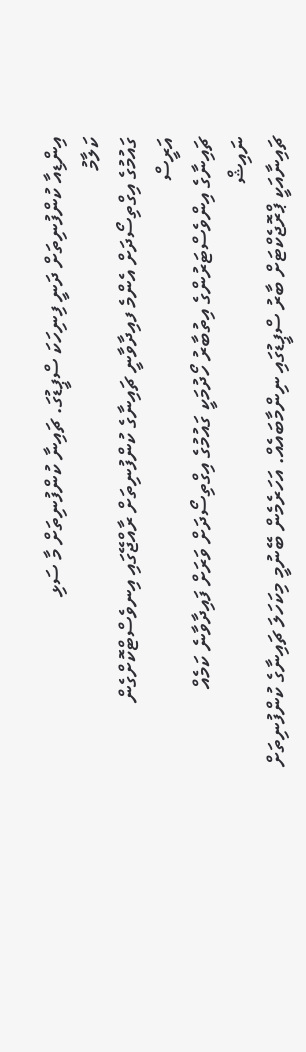އިންޑިއާ ކުންފުނިތަށް ދަނީ ފިނިހަކަ ސްޕީޑުގަ. ޗައިނާ ކުންފުނިތަށް މާ ސަޅި
ކަލާމު
ގައުމުގެ އިގްތިސޯދަށް އެންމެ ފއިދާވާނީ ޗައިނާގެ ކުންފުނިތަށް ރާއްޖޭގައި އިނވެސްޓްކޮށްގެން
އަރީސް
ޗައިނާގެ އިންވެސްޓަރުންގެ އިތުބާރު ހޯދުމަކީ ގައުމުގެ އިގްތިސޯދަށް ވަރަށް ފައިދާވާނެ ކަމެއް
ނައިޝް
ޗައިނާއަކީ ޕްރޮޖެކްޓަށް ބާރު ސްޕީޑުގައި ނިންމާބައެއް. އަހަރެމެން ބޭނުމީ މިކަހަލަ ޗައިނާގެ ކުންފުނިތަށް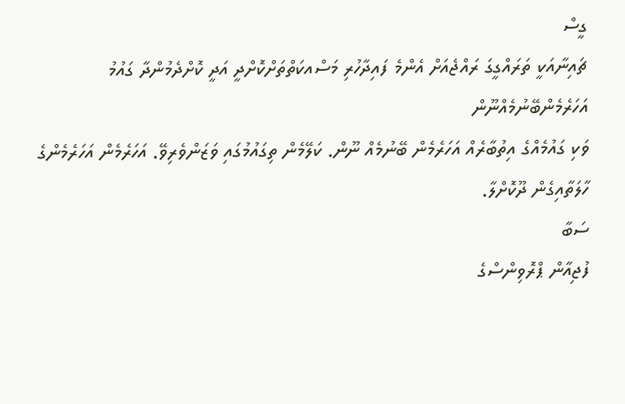ގީސް
ޗައިނާއަކީ ތަރައްގީގަ ރައްޖެއަށް އެންމެ ފައިދާހުރި މަސްއކަތްތަށްކޮށްދީ އަދީ ކޮށްދެމުންދާ ގައުމު
އަހަރެމެންބޭނުމެއްނޫން
ވަކި ގައުމެއްގެ އިތުބާރެއް އަހަރެމެން ބޭނުމެއް ނޫން. ކަލޭމެން ތިގައުމުގައި ވަޒަންވެރިވޭ. އަހަރެމެން އަހަރެމެންގެ ހާލަތާއިގެން ދޫކޮށްލާ.
ސަބާ
ފުޖިއާން ޕްރޮވިންސްގެ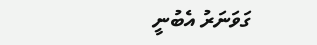ގަވަނަރު އެބުނީ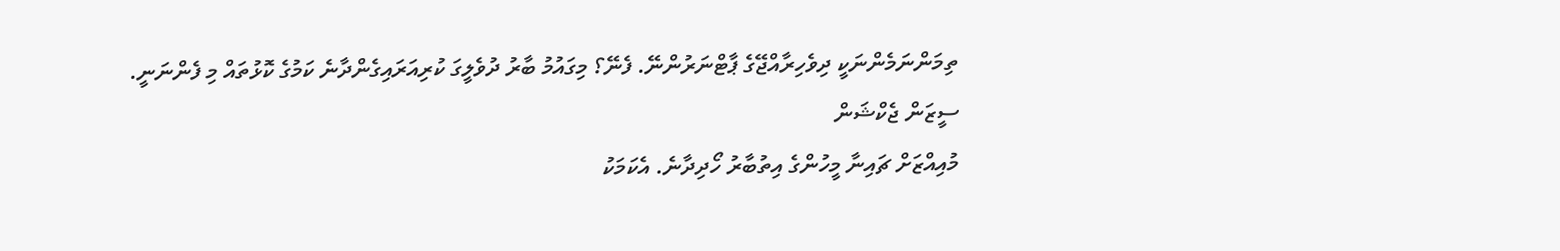ތިމަންނަމެންނަކީ ދިވެހިރާއްޖޭގެ ޕާޓްނަރުންނޭ. ފެނޭ؟ މިގައުމު ބާރު ދުވެލީގަ ކުރިއަރައިގެންދާނެ ކަމުގެ ކޮޅުތައް މި ފެންނަނީ.
ސީޒަން ޖެކްޝަން
މުއިއްޒަށް ޗައިނާ މީހުންގެ އިތުބާރު ހޯދިދާނެ. އެކަމަކު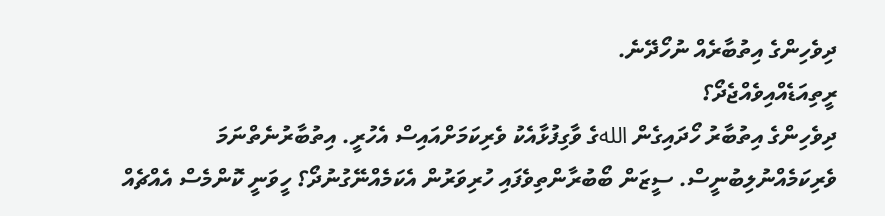ދިވެހިންގެ އިތުބާރެއް ނުހޯދޭނެ.
ރީތިއަޑެއްއިވެއްޖެދޯ؟
ދިވެހިންގެ އިތުބާރު ހޯދައިގެން اللهގެ ވާގިފުޅާއެކު ވެރިކަމަށްއައިސް އެހުރީ. އިތުބާރުނެތްނަމަ ވެރިކަމެއްނުލިބުނީސް. ސީޒަން ބޯބުރާންތިވެފައި ހުރިވަރުން އެކަމެއްނޭގުނުދޯ؟ ހީވަނީ ކޮންމެސް އެއްޗެއް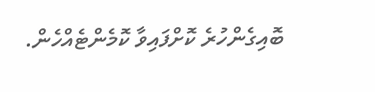ބޮއިގެންހުރެ ކޮށްފައިވާ ކޮމެންޓެއްހެން.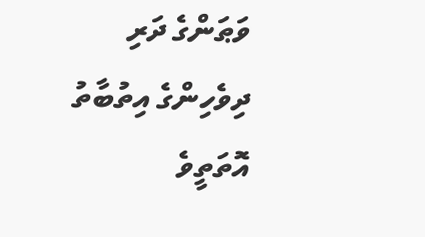ވަޠަންގެ ދަރި
ދިވެހިންގެ އިތުބާތު އޮތަތީވެ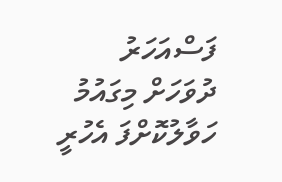ފަސްއަހަރު ދުވަހަށް މިގައުމު ހަވާލުކޮށްފަ އެހުރީ